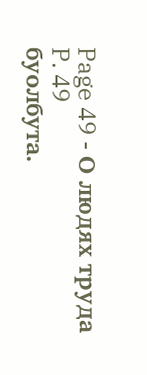Page 49 - О людях труда
P. 49
буолбута.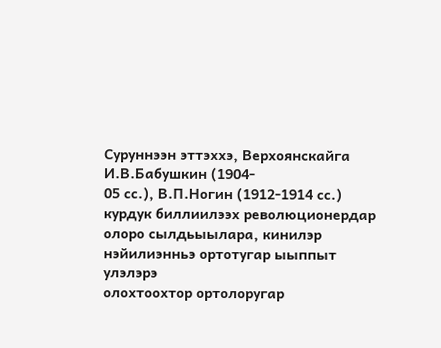Суруннээн эттэххэ, Верхоянскайга И.В.Бабушкин (1904-
05 сс.), В.П.Ногин (1912-1914 сс.) курдук биллиилээх революционердар
олоро сылдьыылара, кинилэр нэйилиэнньэ ортотугар ыыппыт улэлэрэ
олохтоохтор ортолоругар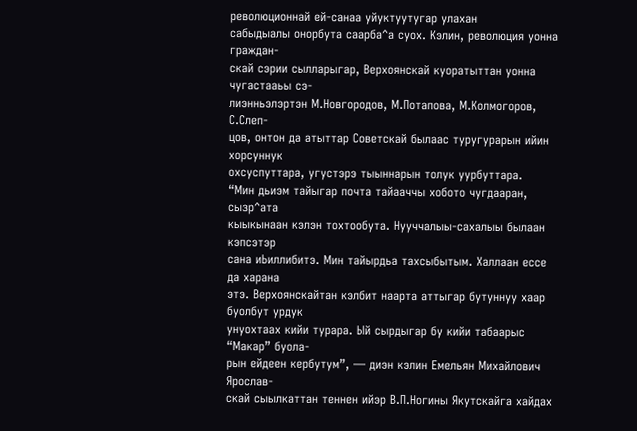революционнай ей-санаа уйуктуутугар улахан
сабыдыалы онорбута саарба^а суох. Кэлин, революция уонна граждан-
скай сэрии сылларыгар, Верхоянскай куоратыттан уонна чугастааьы сэ-
лиэнньэлэртэн М.Новгородов, М.Потапова, М.Колмогоров, С.Слеп-
цов, онтон да атыттар Советскай былаас туругурарын ийин хорсуннук
охсуспуттара, угустэрэ тыыннарын толук уурбуттара.
“Мин дьиэм тайыгар почта тайааччы хобото чугдааран, сызр^ата
кыыкынаан кэлэн тохтообута. Нууччалыы-сахалыы былаан кэпсэтэр
сана иЬиллибитэ. Мин тайырдьа тахсыбытым. Халлаан ессе да харана
этэ. Верхоянскайтан кэлбит наарта аттыгар бутуннуу хаар буолбут урдук
унуохтаах кийи турара. Ый сырдыгар бу кийи табаарыс “Макар” буола-
рын ейдеен кербутум”, — диэн кэлин Емельян Михайлович Ярослав-
скай сыылкаттан теннен ийэр В.П.Ногины Якутскайга хайдах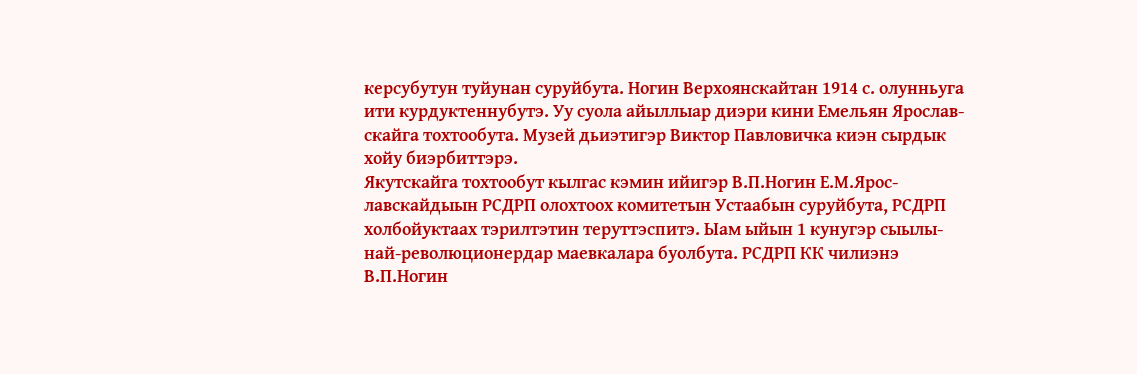керсубутун туйунан суруйбута. Ногин Верхоянскайтан 1914 с. олунньуга
ити курдуктеннубутэ. Уу суола айыллыар диэри кини Емельян Ярослав-
скайга тохтообута. Музей дьиэтигэр Виктор Павловичка киэн сырдык
хойу биэрбиттэрэ.
Якутскайга тохтообут кылгас кэмин ийигэр В.П.Ногин Е.М.Ярос-
лавскайдыын РСДРП олохтоох комитетын Устаабын суруйбута, РСДРП
холбойуктаах тэрилтэтин теруттэспитэ. Ыам ыйын 1 кунугэр сыылы-
най-революционердар маевкалара буолбута. РСДРП КК чилиэнэ
В.П.Ногин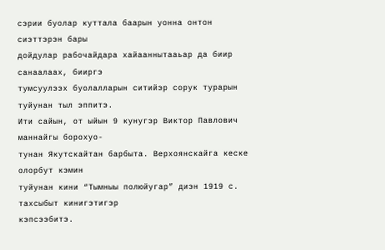сэрии буолар куттала баарын уонна онтон сиэттэрэн бары
дойдулар рабочайдара хайааннытааьар да биир санаалаах, бииргэ
тумсуулээх буолалларын ситийэр сорук турарын туйунан тыл эппитэ.
Ити сайын, от ыйын 9 кунугэр Виктор Павлович маннайгы борохуо-
тунан Якутскайтан барбыта. Верхоянскайга кеске олорбут кэмин
туйунан кини “Тымныы полюйугар” диэн 1919 с. тахсыбыт кинигэтигэр
кэпсээбитэ.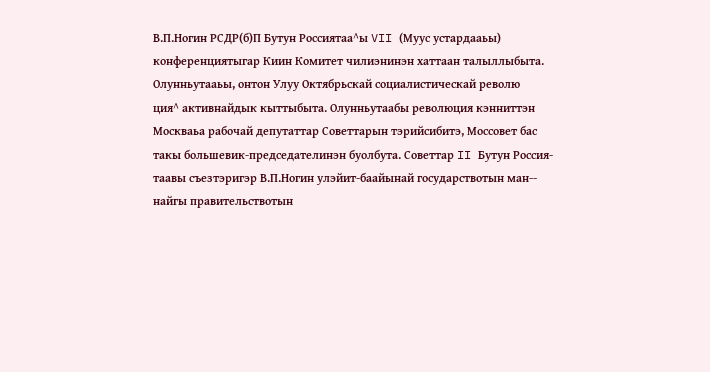В.П.Ногин РСДР(б)П Бутун Россиятаа^ы VII (Муус устардааьы)
конференциятыгар Киин Комитет чилиэнинэн хаттаан талыллыбыта.
Олунньутааьы, онтон Улуу Октябрьскай социалистическай револю
ция^ активнайдык кыттыбыта. Олунньутаабы революция кэнниттэн
Москваьа рабочай депутаттар Советтарын тэрийсибитэ, Моссовет бас
такы большевик-председателинэн буолбута. Советтар II Бутун Россия-
таавы съезтэригэр В.П.Ногин улэйит-баайынай государствотын ман--
найгы правительствотын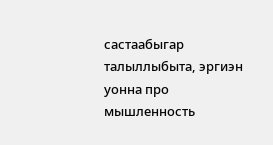састаабыгар талыллыбыта, эргиэн уонна про
мышленность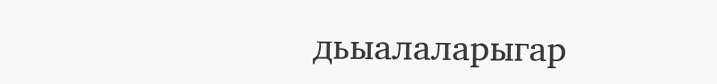дьыалаларыгар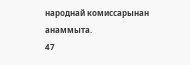народнай комиссарынан анаммыта.
47